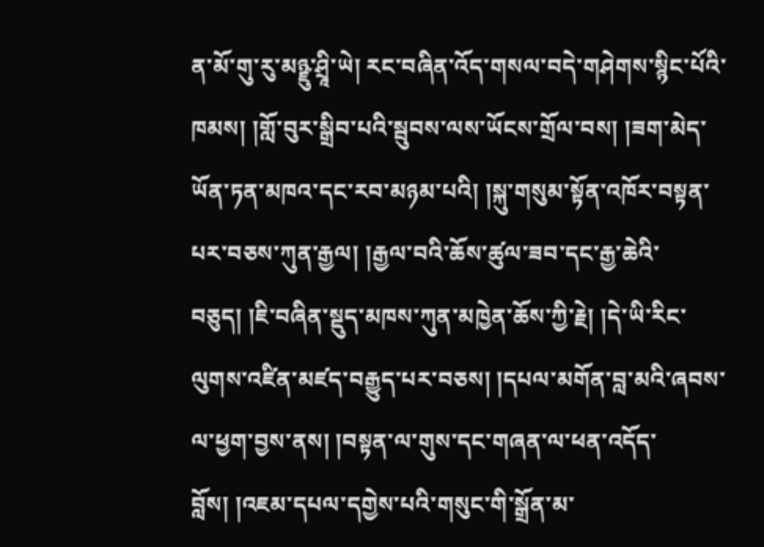ན་མོ་གུ་རུ་མཉྫུ་ཤྲཱི་ཡེ། རང་བཞིན་འོད་གསལ་བདེ་གཤེགས་སྙིང་པོའི་ཁམས། །གློ་བུར་སྒྲིབ་པའི་སྦུབས་ལས་ཡོངས་གྲོལ་བས། །ཟག་མེད་ཡོན་ཏན་མཁའ་དང་རབ་མཉམ་པའི། །སྐུ་གསུམ་སྟོན་འཁོར་བསྟན་པར་བཅས་ཀུན་རྒྱལ། །རྒྱལ་བའི་ཆོས་ཚུལ་ཟབ་དང་རྒྱ་ཆེའི་བཅུད། །ཇི་བཞིན་སྡུད་མཁས་ཀུན་མཁྱེན་ཆོས་ཀྱི་རྗེ། །དེ་ཡི་རིང་ལུགས་འཛིན་མཛད་བརྒྱུད་པར་བཅས། །དཔལ་མགོན་བླ་མའི་ཞབས་ལ་ཕྱག་བྱས་ནས། །བསྟན་ལ་གུས་དང་གཞན་ལ་ཕན་འདོད་བློས། །འཇམ་དཔལ་དགྱེས་པའི་གསུང་གི་སྒྲོན་མ་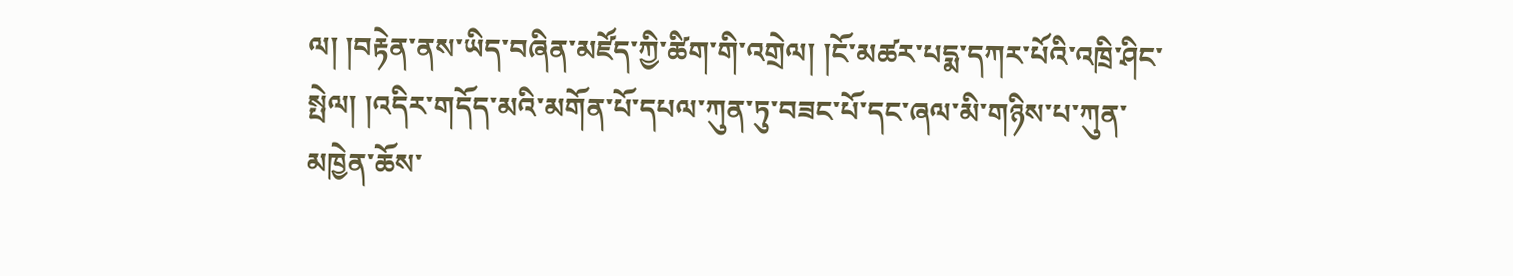ལ། །བརྟེན་ནས་ཡིད་བཞིན་མཛོད་ཀྱི་ཚིག་གི་འགྲེལ། །ངོ་མཚར་པདྨ་དཀར་པོའི་འཁྲི་ཤིང་སྤེལ། །འདིར་གདོད་མའི་མགོན་པོ་དཔལ་ཀུན་ཏུ་བཟང་པོ་དང་ཞལ་མི་གཉིས་པ་ཀུན་མཁྱེན་ཆོས་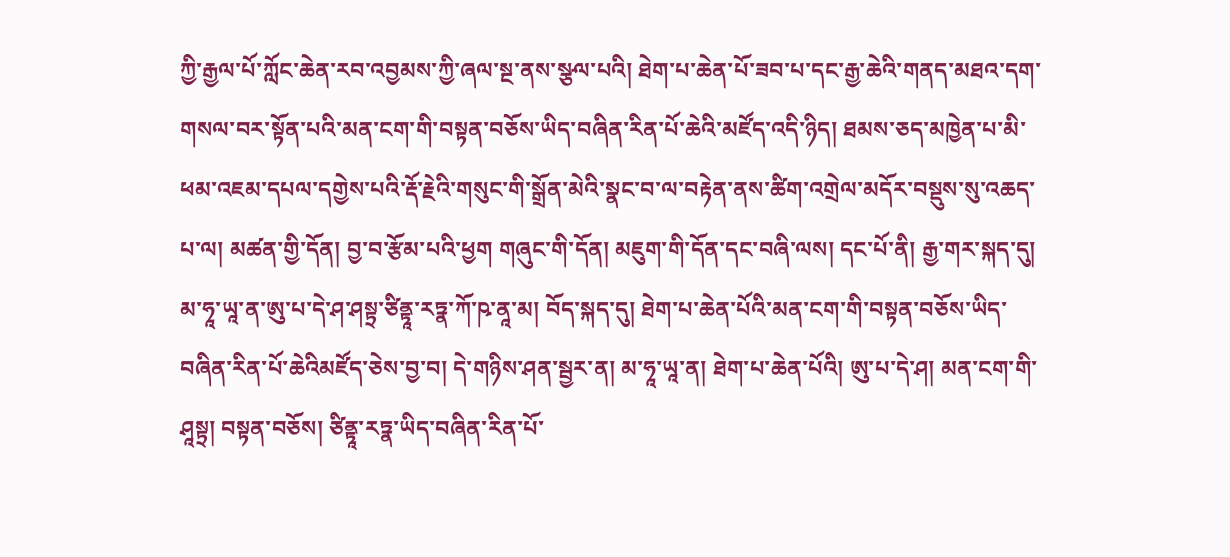ཀྱི་རྒྱལ་པོ་ཀློང་ཆེན་རབ་འབྱམས་ཀྱི་ཞལ་སྔ་ནས་སྩལ་པའི། ཐེག་པ་ཆེན་པོ་ཟབ་པ་དང་རྒྱ་ཆེའི་གནད་མཐའ་དག་གསལ་བར་སྟོན་པའི་མན་ངག་གི་བསྟན་བཅོས་ཡིད་བཞིན་རིན་པོ་ཆེའི་མཛོད་འདི་ཉིད། ཐམས་ཅད་མཁྱེན་པ་མི་ཕམ་འཇམ་དཔལ་དགྱེས་པའི་རྡོ་རྗེའི་གསུང་གི་སྒྲོན་མེའི་སྣང་བ་ལ་བརྟེན་ནས་ཚིག་འགྲེལ་མདོར་བསྡུས་སུ་འཆད་པ་ལ། མཚན་གྱི་དོན། བྱ་བ་རྩོམ་པའི་ཕྱག གཞུང་གི་དོན། མཇུག་གི་དོན་དང་བཞི་ལས། དང་པོ་ནི། རྒྱ་གར་སྐད་དུ། མ་ཧཱ་ཡཱ་ན་ཨུ་པ་དེ་ཤ་ཤསྟྲ་ཙིནྟཱ་རཏྣ་ཀོ་ཥ་ནཱ་མ། བོད་སྐད་དུ། ཐེག་པ་ཆེན་པོའི་མན་ངག་གི་བསྟན་བཅོས་ཡིད་བཞིན་རིན་པོ་ཆེའིམཛོད་ཅེས་བྱ་བ། དེ་གཉིས་ཤན་སྦྱར་ན། མ་ཧཱ་ཡཱ་ན། ཐེག་པ་ཆེན་པོའི། ཨུ་པ་དེ་ཤ། མན་ངག་གི་ཤཱསྟྲ། བསྟན་བཅོས། ཙིནྟཱ་རཏྣ་ཡིད་བཞིན་རིན་པོ་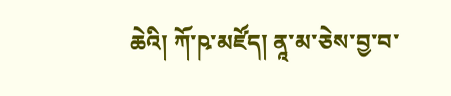ཆེའི། ཀོ་ཥ་མཛོད། ནཱ་མ་ཅེས་བྱ་བ་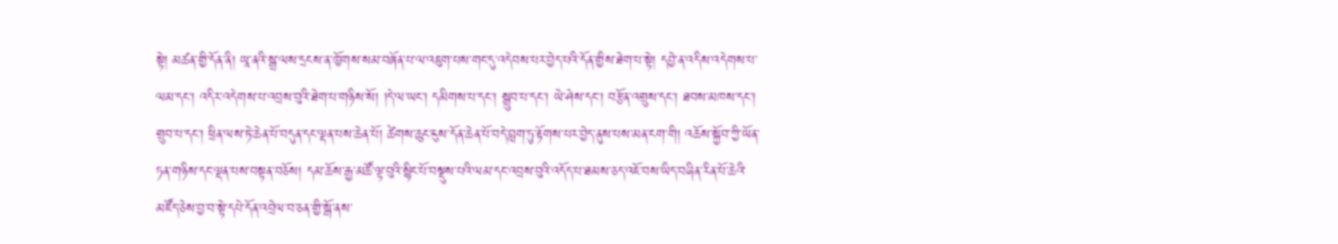སྟེ། མཚན་གྱི་དོན་ནི། ཡཱ་ནའི་སྒྲ་ལས་དྲངས་ན་ཁྱོགས་སམ་བཞོན་པ་ལ་འཇུག་པས་གང་དུ་འདེབས་པར་བྱེད་པའི་དོན་གྱིས་ཐེག་པ་སྟེ། དབྱེ་ན་འདིས་འདེགས་པ་ལམ་དང་། འདིར་འདེགས་པ་འབྲས་བུའི་ཐེག་པ་གཉིས་སོ། །དེ་ལ་ཡང་། དམིགས་པ་དང་། སྒྲུབ་པ་དང་། ཡེ་ཤེས་དང་། བརྩོན་འགྲུས་དང་། ཐབས་མཁས་དང་། གྲུབ་པ་དང་། ཕྲིན་ལས་ཏེ་ཆེན་པོ་བདུན་དང་ལྡན་པས་ཆེན་པོ། ཚེགས་ཆུང་ངུས་དོན་ཆེན་པོ་བདེ་བླག་ཏུ་རྟོགས་པར་བྱེད་ནུས་པས་མན་ངག་གི། འཆོས་སྐྱོབ་ཀྱི་ཡོན་ཏན་གཉིས་དང་ལྡན་པས་བསྟན་བཅོས། དམ་ཆོས་རྒྱ་མཚོ་ལྟ་བུའི་སྙིང་པོ་བསྡུས་པའི་ལམ་དང་འབྲས་བུའི་འདོད་པ་ཐམས་ཅད་འཇོ་བས་ཡིད་བཞིན་རིན་པོ་ཆེའི་མཛོད་ཅེས་བྱ་བ་སྟེ་དཔེ་དོན་འབྲེལ་བ་ཅན་གྱི་སྒོ་ནས་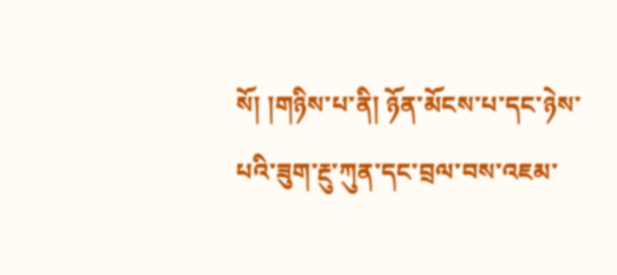སོ། །གཉིས་པ་ནི། ཉོན་མོངས་པ་དང་ཉེས་པའི་ཟུག་རྔུ་ཀུན་དང་བྲལ་བས་འཇམ་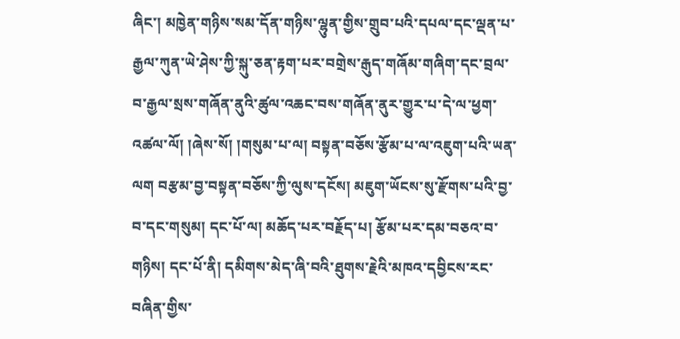ཞིང་། མཁྱེན་གཉིས་སམ་དོན་གཉིས་ལྷུན་གྱིས་གྲུབ་པའི་དཔལ་དང་ལྡན་པ་རྒྱལ་ཀུན་ཡེ་ཤེས་ཀྱི་སྐུ་ཅན་རྟག་པར་བགྲེས་རྒུད་གཞོམ་གཞིག་དང་བྲལ་བ་རྒྱལ་སྲས་གཞོན་ནུའི་ཚུལ་འཆང་བས་གཞོན་ནུར་གྱུར་པ་དེ་ལ་ཕྱག་འཚལ་ལོ། །ཞེས་སོ། །གསུམ་པ་ལ། བསྟན་བཅོས་རྩོམ་པ་ལ་འཇུག་པའི་ཡན་ལག བརྩམ་བྱ་བསྟན་བཅོས་ཀྱི་ལུས་དངོས། མཇུག་ཡོངས་སུ་རྫོགས་པའི་བྱ་བ་དང་གསུམ། དང་པོ་ལ། མཆོད་པར་བརྗོད་པ། རྩོམ་པར་དམ་བཅའ་བ་གཉིས། དང་པོ་ནི། དམིགས་མེད་ཞི་བའི་ཐུགས་རྗེའི་མཁའ་དབྱིངས་རང་བཞིན་གྱིས་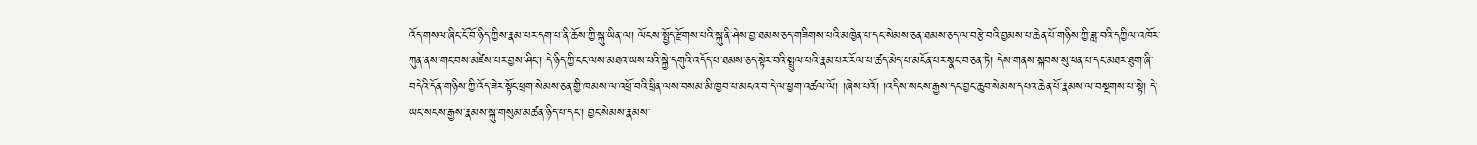འོད་གསལ་ཞིང་ངོ་བོ་ཉིད་ཀྱིས་རྣམ་པར་དག་པ་ནི་ཆོས་ཀྱི་སྐུ་ཡིན་ལ། ལོངས་སྤྱོད་རྫོགས་པའི་སྐུ་ནི་ཤེས་བྱ་ཐམས་ཅད་གཟིགས་པའི་མཁྱེན་པ་དང་སེམས་ཅན་ཐམས་ཅད་ལ་བརྩེ་བའི་བྱམས་པ་ཆེན་པོ་གཉིས་ཀྱི་ཟླ་བའི་དཀྱིལ་འཁོར་ཀུན་ནས་གང་བས་མཛེས་པར་བྱས་ཤིང་། དེ་ཉིད་ཀྱི་ངང་ལས་མཐའ་ཡས་པའི་སྐྱེ་དགུའི་འདོད་པ་ཐམས་ཅད་སྟེར་བའི་སྤྲུལ་པའི་རྣམ་པར་རོལ་པ་ཚད་མེད་པ་མངོན་པར་སྣང་བ་ཅན་ཏེ། དེས་གནས་སྐབས་སུ་ཕན་པ་དང་མཐར་ཐུག་ཞི་བདེའི་དོན་གཉིས་ཀྱི་འོད་ཟེར་སྟོང་ཕྲག་སེམས་ཅན་གྱི་ཁམས་ལ་འཕྲོ་བའི་ཕྲིན་ལས་བསམ་མི་ཁྱབ་པ་མངའ་བ་དེ་ལ་ཕྱག་འཚལ་ལོ། །ཞེས་པའོ། །འདིས་སངས་རྒྱས་དང་བྱང་ཆུབ་སེམས་དཔའ་ཆེན་པོ་རྣམས་ལ་བསྔགས་པ་སྟེ། དེ་ཡང་སངས་རྒྱས་རྣམས་སྐུ་གསུམ་མཚན་ཉིད་པ་དང་། བྱང་སེམས་རྣམས་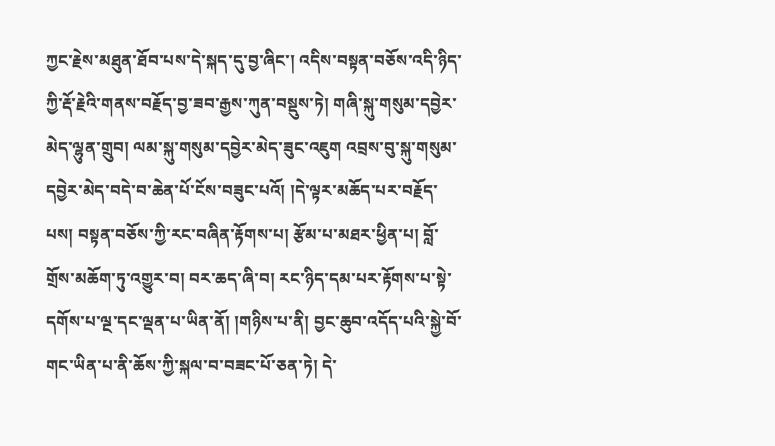ཀྱང་རྗེས་མཐུན་ཐོབ་པས་དེ་སྐད་དུ་བྱ་ཞིང་། འདིས་བསྟན་བཅོས་འདི་ཉིད་ཀྱི་རྡོ་རྗེའི་གནས་བརྗོད་བྱ་ཟབ་རྒྱས་ཀུན་བསྡུས་ཏེ། གཞི་སྐུ་གསུམ་དབྱེར་མེད་ལྷུན་གྲུབ། ལམ་སྐུ་གསུམ་དབྱེར་མེད་ཟུང་འཇུག འབྲས་བུ་སྐུ་གསུམ་དབྱེར་མེད་བདེ་བ་ཆེན་པོ་ངོས་བཟུང་པའོ། །དེ་ལྟར་མཆོད་པར་བརྗོད་པས། བསྟན་བཅོས་ཀྱི་རང་བཞིན་རྟོགས་པ། རྩོམ་པ་མཐར་ཕྱིན་པ། བློ་གྲོས་མཆོག་ཏུ་འགྱུར་བ། བར་ཆད་ཞི་བ། རང་ཉིད་དམ་པར་རྟོགས་པ་སྟེ་དགོས་པ་ལྔ་དང་ལྡན་པ་ཡིན་ནོ། །གཉིས་པ་ནི། བྱང་ཆུབ་འདོད་པའི་སྐྱེ་བོ་གང་ཡིན་པ་ནི་ཆོས་ཀྱི་སྐལ་བ་བཟང་པོ་ཅན་ཏེ། དེ་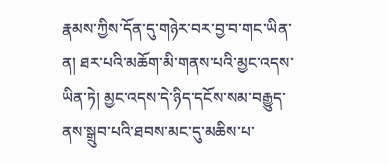རྣམས་ཀྱིས་དོན་དུ་གཉེར་བར་བྱ་བ་གང་ཡིན་ན། ཐར་པའི་མཆོག་མི་གནས་པའི་མྱང་འདས་ཡིན་ཏེ། མྱང་འདས་དེ་ཉིད་དངོས་སམ་བརྒྱུད་ནས་སྒྲུབ་པའི་ཐབས་མང་དུ་མཆིས་པ་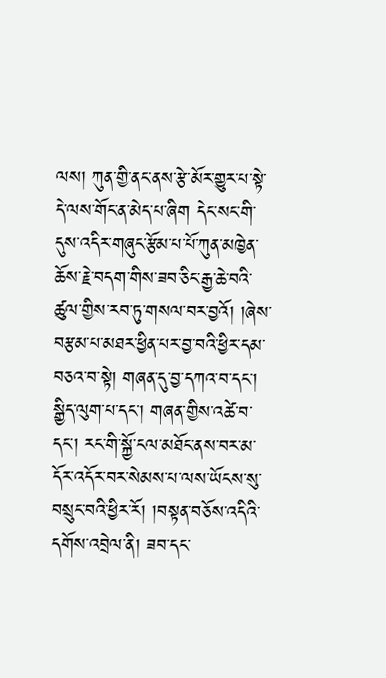ལས། ཀུན་གྱི་ནང་ནས་རྩེ་མོར་གྱུར་པ་སྟེ་དེ་ལས་གོང་ན་མེད་པ་ཞིག དེང་སང་གི་དུས་འདིར་གཞུང་རྩོམ་པ་པོ་ཀུན་མཁྱེན་ཆོས་རྗེ་བདག་གིས་ཟབ་ཅིང་རྒྱ་ཆེ་བའི་ཚུལ་གྱིས་རབ་ཏུ་གསལ་བར་བྱའོ། །ཞེས་བརྩམ་པ་མཐར་ཕྱིན་པར་བྱ་བའི་ཕྱིར་དམ་བཅའ་བ་སྟེ། གཞན་དུ་བྱ་དཀའ་བ་དང་། སྒྱིད་ལུག་པ་དང་། གཞན་གྱིས་འཚེ་བ་དང་། རང་གི་སྐྱོ་ངལ་མཐོང་ནས་བར་མ་དོར་འདོར་བར་སེམས་པ་ལས་ཡོངས་སུ་བསྲུང་བའི་ཕྱིར་རོ། །བསྟན་བཅོས་འདིའི་དགོས་འབྲེལ་ནི། ཟབ་དང་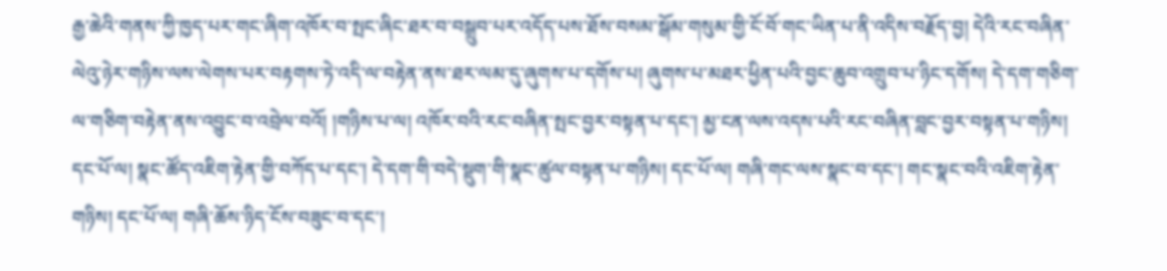རྒྱ་ཆེའི་གནས་ཀྱི་ཁྱད་པར་གང་ཞིག་འཁོར་བ་སྤང་ཞིང་ཐར་བ་བསྒྲུབ་པར་འདོད་པས་ཐོས་བསམ་སྒོམ་གསུམ་གྱི་ངོ་བོ་གང་ཡིན་པ་ནི་འདིས་བརྗོད་བྱ། དེའི་རང་བཞིན་ལེའུ་ཉེར་གཉིས་ལས་ལེགས་པར་བརྟགས་ཏེ་འདི་ལ་བརྟེན་ནས་ཐར་ལམ་དུ་ཞུགས་པ་དགོས་པ། ཞུགས་པ་མཐར་ཕྱིན་པའི་བྱང་ཆུབ་འགྲུབ་པ་ཉིང་དགོས། དེ་དག་གཅིག་ལ་གཅིག་བརྟེན་ནས་འབྱུང་བ་འབྲེལ་བའོ། །གཉིས་པ་ལ། འཁོར་བའི་རང་བཞིན་སྤང་བྱར་བསྟན་པ་དང་། མྱ་ངན་ལས་འདས་པའི་རང་བཞིན་བླང་བྱར་བསྟན་པ་གཉིས། དང་པོ་ལ། སྣང་ཚོད་འཇིག་རྟེན་གྱི་བཀོད་པ་དང་། དེ་དག་གི་བདེ་སྡུག་གི་སྣང་ཚུལ་བསྟན་པ་གཉིས། དང་པོ་ལ། གཞི་གང་ལས་སྣང་བ་དང་། གང་སྣང་བའི་འཇིག་རྟེན་གཉིས། དང་པོ་ལ། གཞི་ཆོས་ཉིད་ངོས་བཟུང་བ་དང་།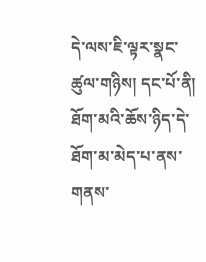དེ་ལས་ཇི་ལྟར་སྣང་ཚུལ་གཉིས། དང་པོ་ནི། ཐོག་མའི་ཆོས་ཉིད་དེ་ཐོག་མ་མེད་པ་ནས་གནས་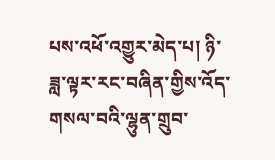པས་འཕོ་འགྱུར་མེད་པ། ཉི་ཟླ་ལྟར་རང་བཞིན་གྱིས་འོད་གསལ་བའི་ལྷུན་གྲུབ་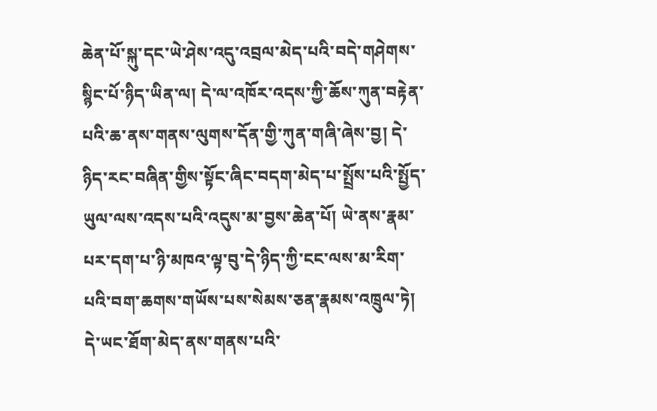ཆེན་པོ་སྐུ་དང་ཡེ་ཤེས་འདུ་འབྲལ་མེད་པའི་བདེ་གཤེགས་སྙིང་པོ་ཉིད་ཡིན་ལ། དེ་ལ་འཁོར་འདས་ཀྱི་ཆོས་ཀུན་བརྟེན་པའི་ཆ་ནས་གནས་ལུགས་དོན་གྱི་ཀུན་གཞི་ཞེས་བྱ། དེ་ཉིད་རང་བཞིན་གྱིས་སྟོང་ཞིང་བདག་མེད་པ་སྤྲོས་པའི་སྤྱོད་ཡུལ་ལས་འདས་པའི་འདུས་མ་བྱས་ཆེན་པོ། ཡེ་ནས་རྣམ་པར་དག་པ་ཉི་མཁའ་ལྟ་བུ་དེ་ཉིད་ཀྱི་ངང་ལས་མ་རིག་པའི་བག་ཆགས་གཡོས་པས་སེམས་ཅན་རྣམས་འཁྲུལ་ཏེ། དེ་ཡང་ཐོག་མེད་ནས་གནས་པའི་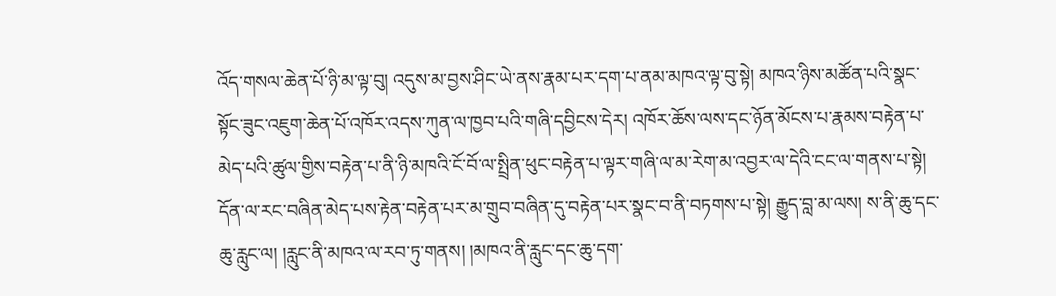འོད་གསལ་ཆེན་པོ་ཉི་མ་ལྟ་བུ། འདུས་མ་བྱས་ཤིང་ཡེ་ནས་རྣམ་པར་དག་པ་ནམ་མཁའ་ལྟ་བུ་སྟེ། མཁའ་ཉིས་མཚོན་པའི་སྣང་སྟོང་ཟུང་འཇུག་ཆེན་པོ་འཁོར་འདས་ཀུན་ལ་ཁྱབ་པའི་གཞི་དབྱིངས་དེར། འཁོར་ཆོས་ལས་དང་ཉོན་མོངས་པ་རྣམས་བརྟེན་པ་མེད་པའི་ཚུལ་གྱིས་བརྟེན་པ་ནི་ཉི་མཁའི་ངོ་བོ་ལ་སྤྲིན་ཕུང་བརྟེན་པ་ལྟར་གཞི་ལ་མ་རེག་མ་འབྱར་ལ་དེའི་ངང་ལ་གནས་པ་སྟེ། དོན་ལ་རང་བཞིན་མེད་པས་རྟེན་བརྟེན་པར་མ་གྲུབ་བཞིན་དུ་བརྟེན་པར་སྣང་བ་ནི་བཏགས་པ་སྟེ། རྒྱུད་བླ་མ་ལས། ས་ནི་ཆུ་དང་ཆུ་རླུང་ལ། །རླུང་ནི་མཁའ་ལ་རབ་ཏུ་གནས། །མཁའ་ནི་རླུང་དང་ཆུ་དག་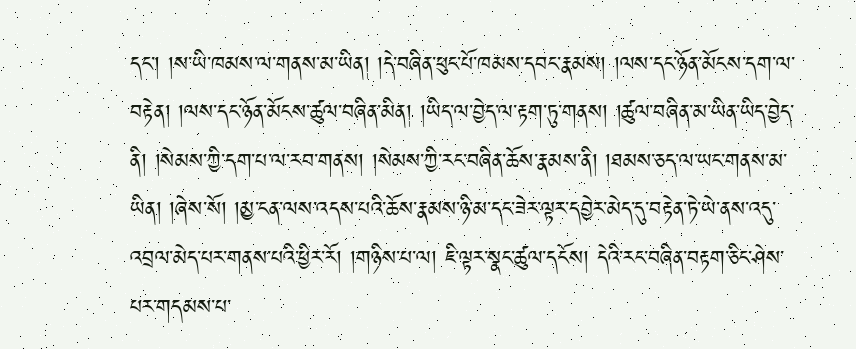དང་། །ས་ཡི་ཁམས་ལ་གནས་མ་ཡིན། །དེ་བཞིན་ཕུང་པོ་ཁམས་དབང་རྣམས། །ལས་དང་ཉོན་མོངས་དག་ལ་བརྟེན། །ལས་དང་ཉོན་མོངས་ཚུལ་བཞིན་མིན། །ཡིད་ལ་བྱེད་ལ་རྟག་ཏུ་གནས། །ཚུལ་བཞིན་མ་ཡིན་ཡིད་བྱེད་ནི། །སེམས་ཀྱི་དག་པ་ལ་རབ་གནས། །སེམས་ཀྱི་རང་བཞིན་ཆོས་རྣམས་ནི། །ཐམས་ཅད་ལ་ཡང་གནས་མ་ཡིན། །ཞེས་སོ། །མྱ་ངན་ལས་འདས་པའི་ཆོས་རྣམས་ཉི་མ་དང་ཟེར་ལྟར་དབྱེར་མེད་དུ་བརྟེན་ཏེ་ཡེ་ནས་འདུ་འབྲལ་མེད་པར་གནས་པའི་ཕྱིར་རོ། །གཉིས་པ་ལ། ཇི་ལྟར་སྣང་ཚུལ་དངོས། དེའི་རང་བཞིན་བརྟག་ཅིང་ཤེས་པར་གདམས་པ་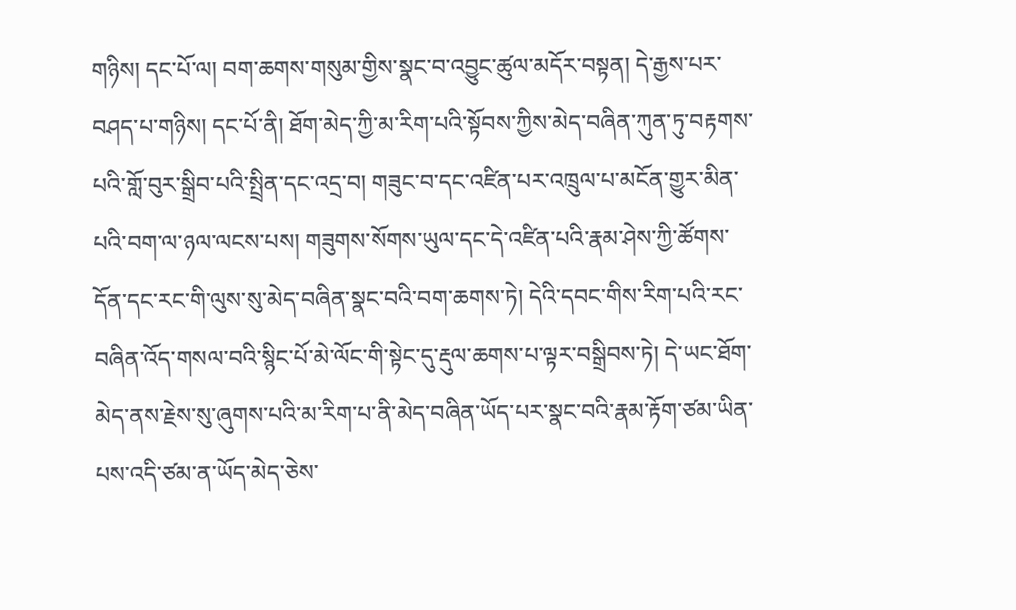གཉིས། དང་པོ་ལ། བག་ཆགས་གསུམ་གྱིས་སྣང་བ་འབྱུང་ཚུལ་མདོར་བསྟན། དེ་རྒྱས་པར་བཤད་པ་གཉིས། དང་པོ་ནི། ཐོག་མེད་ཀྱི་མ་རིག་པའི་སྟོབས་ཀྱིས་མེད་བཞིན་ཀུན་ཏུ་བརྟགས་པའི་གློ་བུར་སྒྲིབ་པའི་སྤྲིན་དང་འདྲ་བ། གཟུང་བ་དང་འཛིན་པར་འཁྲུལ་པ་མངོན་གྱུར་མིན་པའི་བག་ལ་ཉལ་ལངས་པས། གཟུགས་སོགས་ཡུལ་དང་དེ་འཛིན་པའི་རྣམ་ཤེས་ཀྱི་ཚོགས་དོན་དང་རང་གི་ལུས་སུ་མེད་བཞིན་སྣང་བའི་བག་ཆགས་ཏེ། དེའི་དབང་གིས་རིག་པའི་རང་བཞིན་འོད་གསལ་བའི་སྙིང་པོ་མེ་ལོང་གི་སྟེང་དུ་རྡུལ་ཆགས་པ་ལྟར་བསྒྲིབས་ཏེ། དེ་ཡང་ཐོག་མེད་ནས་རྗེས་སུ་ཞུགས་པའི་མ་རིག་པ་ནི་མེད་བཞིན་ཡོད་པར་སྣང་བའི་རྣམ་རྟོག་ཙམ་ཡིན་པས་འདི་ཙམ་ན་ཡོད་མེད་ཅེས་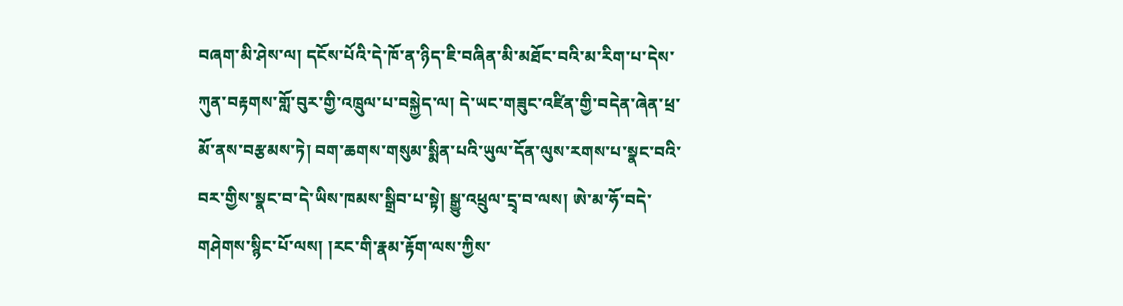བཞག་མི་ཤེས་ལ། དངོས་པོའི་དེ་ཁོ་ན་ཉིད་ཇི་བཞིན་མི་མཐོང་བའི་མ་རིག་པ་དེས་ཀུན་བརྟགས་གློ་བུར་གྱི་འཁྲུལ་པ་བསྐྱེད་ལ། དེ་ཡང་གཟུང་འཛིན་གྱི་བདེན་ཞེན་ཕྲ་མོ་ནས་བརྩམས་ཏེ། བག་ཆགས་གསུམ་སྨིན་པའི་ཡུལ་དོན་ལུས་རགས་པ་སྣང་བའི་བར་གྱིས་སྣང་བ་དེ་ཡིས་ཁམས་སྒྲིབ་པ་སྟེ། སྒྱུ་འཕྲུལ་དྲྭ་བ་ལས། ཨེ་མ་ཧོ་བདེ་གཤེགས་སྙིང་པོ་ལས། །རང་གི་རྣམ་རྟོག་ལས་ཀྱིས་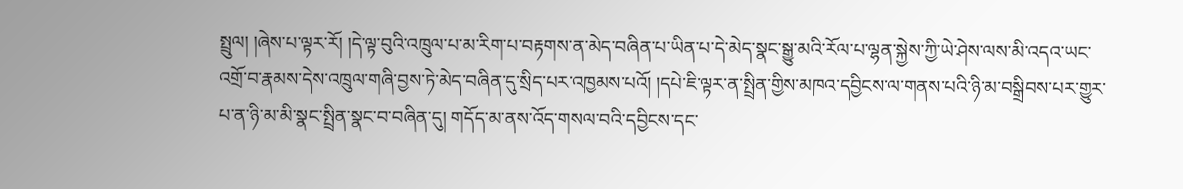སྤྲུལ། །ཞེས་པ་ལྟར་རོ། །དེ་ལྟ་བུའི་འཁྲུལ་པ་མ་རིག་པ་བརྟགས་ན་མེད་བཞིན་པ་ཡིན་པ་དེ་མེད་སྣང་སྒྱུ་མའི་རོལ་པ་ལྷན་སྐྱེས་ཀྱི་ཡེ་ཤེས་ལས་མི་འདའ་ཡང་འགྲོ་བ་རྣམས་དེས་འཁྲུལ་གཞི་བྱས་ཏེ་མེད་བཞིན་དུ་སྲིད་པར་འཁྱམས་པའོ། །དཔེ་ཇི་ལྟར་ན་སྤྲིན་གྱིས་མཁའ་དབྱིངས་ལ་གནས་པའི་ཉི་མ་བསྒྲིབས་པར་གྱུར་པ་ན་ཉི་མ་མི་སྣང་སྤྲིན་སྣང་བ་བཞིན་དུ། གདོད་མ་ནས་འོད་གསལ་བའི་དབྱིངས་དང་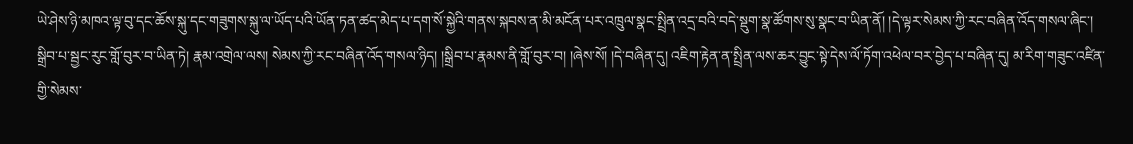ཡེ་ཤེས་ཉི་མཁའ་ལྟ་བུ་དང་ཆོས་སྐུ་དང་གཟུགས་སྐུ་ལ་ཡོད་པའི་ཡོན་ཏན་ཚད་མེད་པ་དག་སོ་སྐྱེའི་གནས་སྐབས་ན་མི་མངོན་པར་འཁྲུལ་སྣང་སྤྲིན་འདྲ་བའི་བདེ་སྡུག་སྣ་ཚོགས་སུ་སྣང་བ་ཡིན་ནོ། །དེ་ལྟར་སེམས་ཀྱི་རང་བཞིན་འོད་གསལ་ཞིང་། སྒྲིབ་པ་སྦྱང་རུང་གློ་བུར་བ་ཡིན་ཏེ། རྣམ་འགྲེལ་ལས། སེམས་ཀྱི་རང་བཞིན་འོད་གསལ་ཉིད། །སྒྲིབ་པ་རྣམས་ནི་གློ་བུར་བ། །ཞེས་སོ། །དེ་བཞིན་དུ། འཇིག་རྟེན་ན་སྤྲིན་ལས་ཆར་བྱུང་སྟེ་དེས་ལོ་ཏོག་འཕེལ་བར་བྱེད་པ་བཞིན་དུ། མ་རིག་གཟུང་འཛིན་གྱི་སེམས་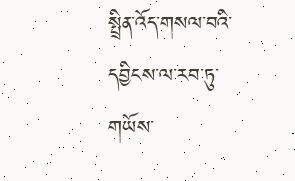སྤྲིན་འོད་གསལ་བའི་དབྱིངས་ལ་རབ་ཏུ་གཡོས་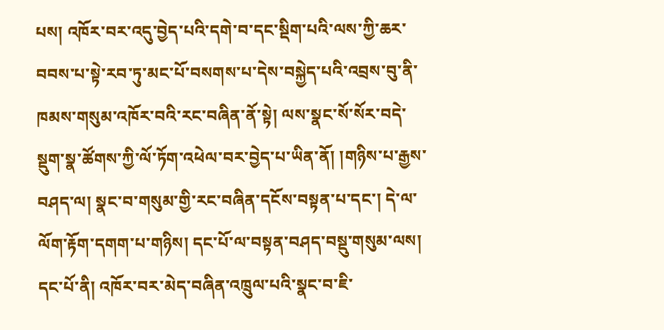པས། འཁོར་བར་འདུ་བྱེད་པའི་དགེ་བ་དང་སྡིག་པའི་ལས་ཀྱི་ཆར་བབས་པ་སྟེ་རབ་ཏུ་མང་པོ་བསགས་པ་དེས་བསྐྱེད་པའི་འབྲས་བུ་ནི་ཁམས་གསུམ་འཁོར་བའི་རང་བཞིན་ནོ་སྟེ། ལས་སྣང་སོ་སོར་བདེ་སྡུག་སྣ་ཚོགས་ཀྱི་ལོ་ཏོག་འཕེལ་བར་བྱེད་པ་ཡིན་ནོ། །གཉིས་པ་རྒྱས་བཤད་ལ། སྣང་བ་གསུམ་གྱི་རང་བཞིན་དངོས་བསྟན་པ་དང་། དེ་ལ་ལོག་རྟོག་དགག་པ་གཉིས། དང་པོ་ལ་བསྟན་བཤད་བསྡུ་གསུམ་ལས། དང་པོ་ནི། འཁོར་བར་མེད་བཞིན་འཁྲུལ་པའི་སྣང་བ་ཇི་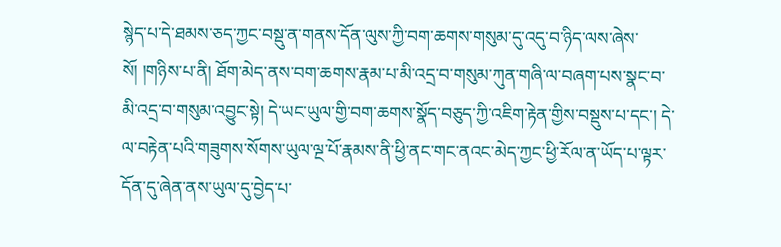སྙེད་པ་དེ་ཐམས་ཅད་ཀྱང་བསྡུ་ན་གནས་དོན་ལུས་ཀྱི་བག་ཆགས་གསུམ་དུ་འདུ་བ་ཉིད་ལས་ཞེས་སོ། །གཉིས་པ་ནི། ཐོག་མེད་ནས་བག་ཆགས་རྣམ་པ་མི་འདྲ་བ་གསུམ་ཀུན་གཞི་ལ་བཞག་པས་སྣང་བ་མི་འདྲ་བ་གསུམ་འབྱུང་སྟེ། དེ་ཡང་ཡུལ་གྱི་བག་ཆགས་སྣོད་བཅུད་ཀྱི་འཇིག་རྟེན་གྱིས་བསྡུས་པ་དང་། དེ་ལ་བརྟེན་པའི་གཟུགས་སོགས་ཡུལ་ལྔ་པོ་རྣམས་ནི་ཕྱི་ནང་གང་ནའང་མེད་ཀྱང་ཕྱི་རོལ་ན་ཡོད་པ་ལྟར་དོན་དུ་ཞེན་ནས་ཡུལ་དུ་བྱེད་པ་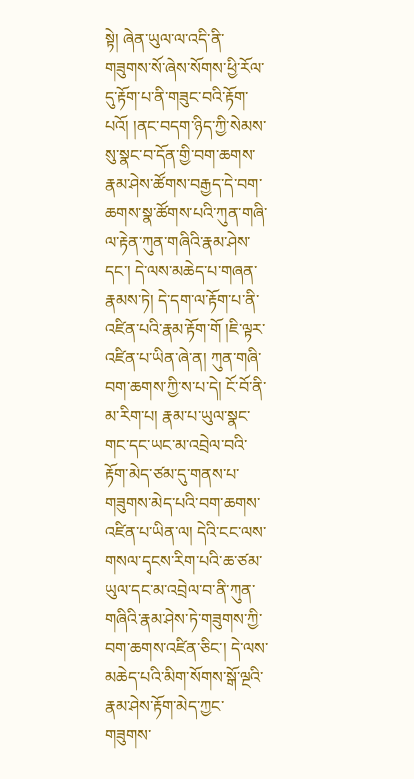སྟེ། ཞེན་ཡུལ་ལ་འདི་ནི་གཟུགས་སོ་ཞེས་སོགས་ཕྱི་རོལ་དུ་རྟོག་པ་ནི་གཟུང་བའི་རྟོག་པའོ། །ནང་བདག་ཉིད་ཀྱི་སེམས་སུ་སྣང་བ་དོན་གྱི་བག་ཆགས་རྣམ་ཤེས་ཚོགས་བརྒྱད་དེ་བག་ཆགས་སྣ་ཚོགས་པའི་ཀུན་གཞི་ལ་རྟེན་ཀུན་གཞིའི་རྣམ་ཤེས་དང་། དེ་ལས་མཆེད་པ་གཞན་རྣམས་ཏེ། དེ་དག་ལ་རྟོག་པ་ནི་འཛིན་པའི་རྣམ་རྟོག་གོ །ཇི་ལྟར་འཛིན་པ་ཡིན་ཞེ་ན། ཀུན་གཞི་བག་ཆགས་ཀྱི་ས་པ་དེ། ངོ་བོ་ནི་མ་རིག་པ། རྣམ་པ་ཡུལ་སྣང་གང་དང་ཡང་མ་འབྲེལ་བའི་རྟོག་མེད་ཙམ་དུ་གནས་པ་གཟུགས་མེད་པའི་བག་ཆགས་འཛིན་པ་ཡིན་ལ། དེའི་ངང་ལས་གསལ་དྭངས་རིག་པའི་ཆ་ཙམ་ཡུལ་དང་མ་འབྲེལ་བ་ནི་ཀུན་གཞིའི་རྣམ་ཤེས་ཏེ་གཟུགས་ཀྱི་བག་ཆགས་འཛིན་ཅིང་། དེ་ལས་མཆེད་པའི་མིག་སོགས་སྒོ་ལྔའི་རྣམ་ཤེས་རྟོག་མེད་ཀྱང་གཟུགས་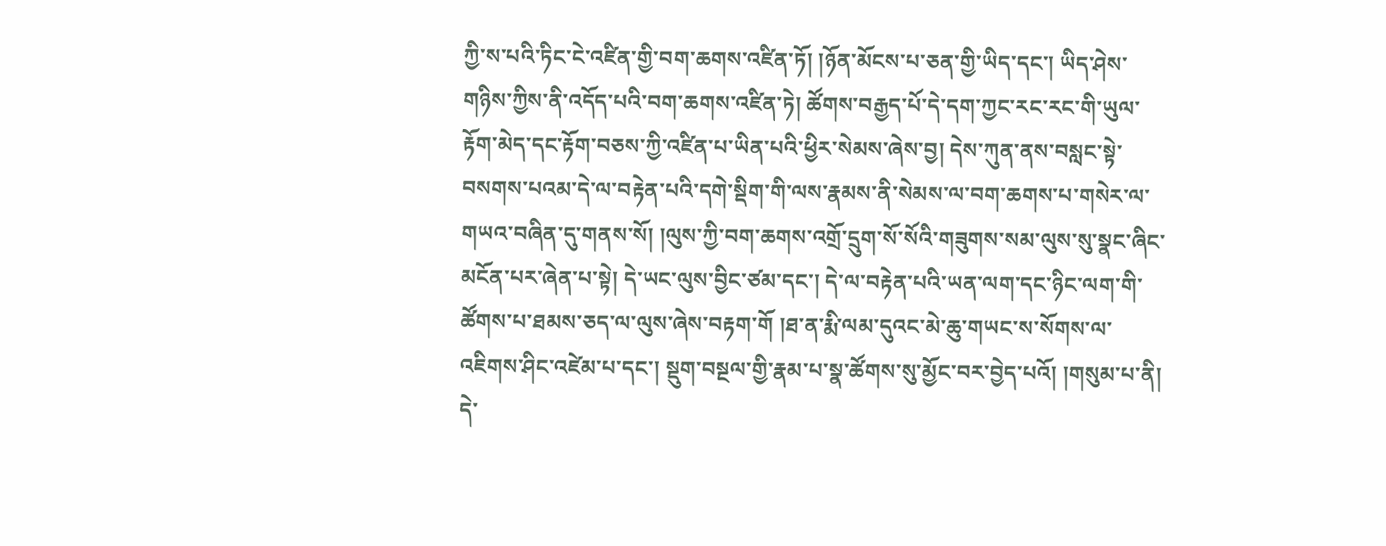ཀྱི་ས་པའི་ཏིང་ངེ་འཛིན་གྱི་བག་ཆགས་འཛིན་ཏོ། །ཉོན་མོངས་པ་ཅན་གྱི་ཡིད་དང་། ཡིད་ཤེས་གཉིས་ཀྱིས་ནི་འདོད་པའི་བག་ཆགས་འཛིན་ཏེ། ཚོགས་བརྒྱད་པོ་དེ་དག་ཀྱང་རང་རང་གི་ཡུལ་རྟོག་མེད་དང་རྟོག་བཅས་ཀྱི་འཛིན་པ་ཡིན་པའི་ཕྱིར་སེམས་ཞེས་བྱ། དེས་ཀུན་ནས་བསླང་སྟེ་བསགས་པའམ་དེ་ལ་བརྟེན་པའི་དགེ་སྡིག་གི་ལས་རྣམས་ནི་སེམས་ལ་བག་ཆགས་པ་གསེར་ལ་གཡའ་བཞིན་དུ་གནས་སོ། །ལུས་ཀྱི་བག་ཆགས་འགྲོ་དྲུག་སོ་སོའི་གཟུགས་སམ་ལུས་སུ་སྣང་ཞིང་མངོན་པར་ཞེན་པ་སྟེ། དེ་ཡང་ལུས་བྱིང་ཙམ་དང་། དེ་ལ་བརྟེན་པའི་ཡན་ལག་དང་ཉིང་ལག་གི་ཚོགས་པ་ཐམས་ཅད་ལ་ལུས་ཞེས་བརྟག་གོ །ཐ་ན་རྨི་ལམ་དུའང་མེ་ཆུ་གཡང་ས་སོགས་ལ་འཇིགས་ཤིང་འཛེམ་པ་དང་། སྡུག་བསྔལ་གྱི་རྣམ་པ་སྣ་ཚོགས་སུ་མྱོང་བར་བྱེད་པའོ། །གསུམ་པ་ནི། དེ་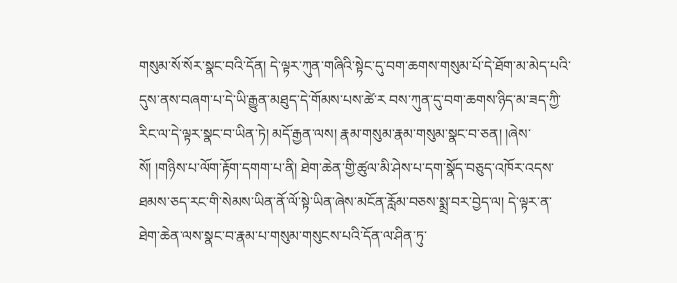གསུམ་སོ་སོར་སྣང་བའི་དོན། དེ་ལྟར་ཀུན་གཞིའི་སྟེང་དུ་བག་ཆགས་གསུམ་པོ་དེ་ཐོག་མ་མེད་པའི་དུས་ནས་བཞག་པ་དེ་ཡི་རྒྱུན་མཐུད་དེ་གོམས་པས་ཚེ་ར བས་ཀུན་དུ་བག་ཆགས་ཉིད་མ་ཟད་ཀྱི་རིང་ལ་དེ་ལྟར་སྣང་བ་ཡིན་ཏེ། མདོ་རྒྱན་ལས། རྣམ་གསུམ་རྣམ་གསུམ་སྣང་བ་ཅན། །ཞེས་སོ། །གཉིས་པ་ལོག་རྟོག་དགག་པ་ནི། ཐེག་ཆེན་གྱི་ཚུལ་མི་ཤེས་པ་དག་སྣོད་བཅུད་འཁོར་འདས་ཐམས་ཅད་རང་གི་སེམས་ཡིན་ནོ་ལོ་སྟེ་ཡིན་ཞེས་མངོན་རློམ་བཅས་སྨྲ་བར་བྱེད་ལ། དེ་ལྟར་ན་ཐེག་ཆེན་ལས་སྣང་བ་རྣམ་པ་གསུམ་གསུངས་པའི་དོན་ལ་ཤིན་ཏུ་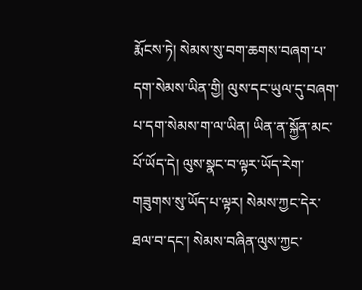རྨོངས་ཏེ། སེམས་སུ་བག་ཆགས་བཞག་པ་དག་སེམས་ཡིན་གྱི། ལུས་དང་ཡུལ་དུ་བཞག་པ་དག་སེམས་ག་ལ་ཡིན། ཡིན་ན་སྐྱོན་མང་པོ་ཡོད་དེ། ལུས་སྣང་བ་ལྟར་ཡོད་རེག་གཟུགས་སུ་ཡོད་པ་ལྟར། སེམས་ཀྱང་དེར་ཐལ་བ་དང་། སེམས་བཞིན་ལུས་ཀྱང་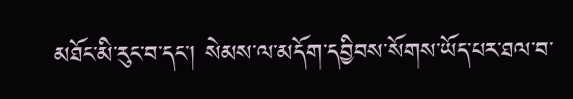མཐོང་མི་རུང་བ་དང་། སེམས་ལ་མདོག་དབྱིབས་སོགས་ཡོད་པར་ཐལ་བ་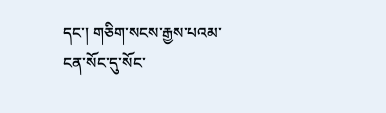དང་། གཅིག་སངས་རྒྱས་པའམ་ངན་སོང་དུ་སོང་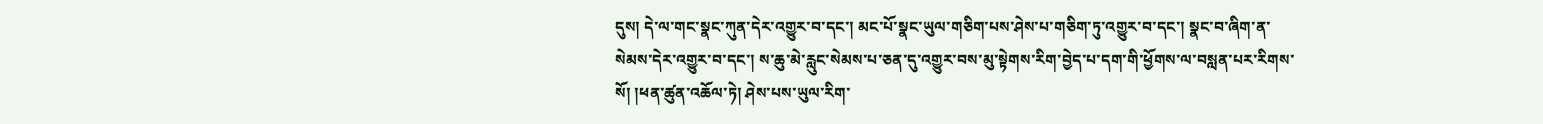དུས། དེ་ལ་གང་སྣང་ཀུན་དེར་འགྱུར་བ་དང་། མང་པོ་སྣང་ཡུལ་གཅིག་པས་ཤེས་པ་གཅིག་ཏུ་འགྱུར་བ་དང་། སྣང་བ་ཞིག་ན་སེམས་དེར་འགྱུར་བ་དང་། ས་ཆུ་མེ་རླུང་སེམས་པ་ཅན་དུ་འགྱུར་བས་མུ་སྟེགས་རིག་བྱེད་པ་དག་གི་ཕྱོགས་ལ་བསླན་པར་རིགས་སོ། །ཕན་ཚུན་འཆོལ་ཏེ། ཤེས་པས་ཡུལ་རིག་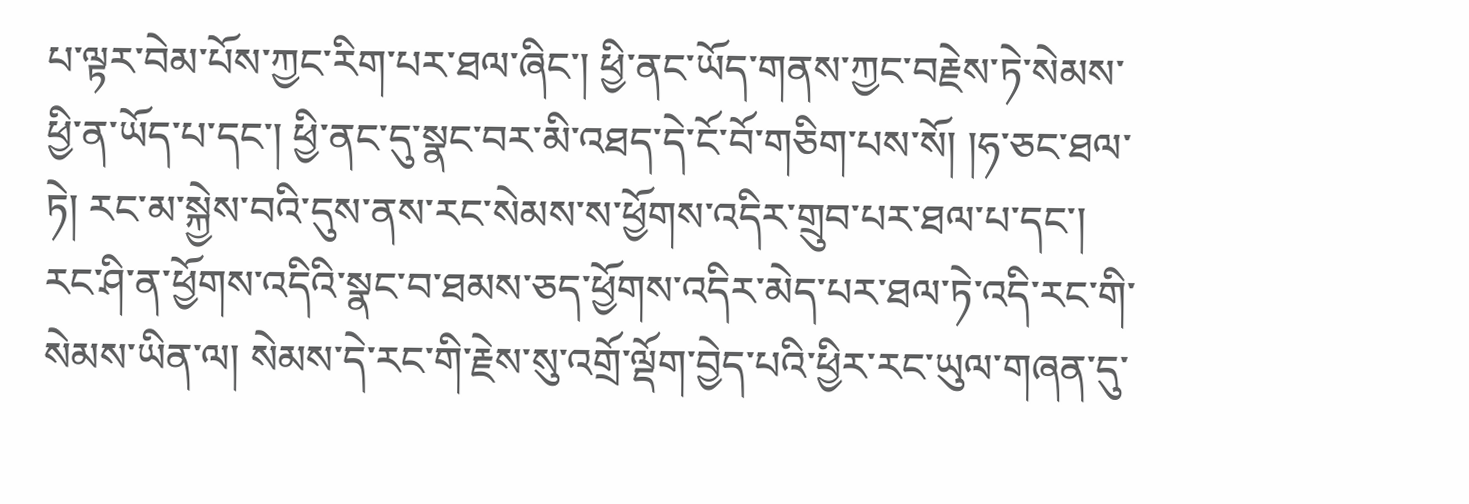པ་ལྟར་བེམ་པོས་ཀྱང་རིག་པར་ཐལ་ཞིང་། ཕྱི་ནང་ཡོད་གནས་ཀྱང་བརྗེས་ཏེ་སེམས་ཕྱི་ན་ཡོད་པ་དང་། ཕྱི་ནང་དུ་སྣང་བར་མི་འཐད་དེ་ངོ་བོ་གཅིག་པས་སོ། །ཧ་ཅང་ཐལ་ཏེ། རང་མ་སྐྱེས་བའི་དུས་ནས་རང་སེམས་ས་ཕྱོགས་འདིར་གྲུབ་པར་ཐལ་པ་དང་། རང་ཤི་ན་ཕྱོགས་འདིའི་སྣང་བ་ཐམས་ཅད་ཕྱོགས་འདིར་མེད་པར་ཐལ་ཏེ་འདི་རང་གི་སེམས་ཡིན་ལ། སེམས་དེ་རང་གི་རྗེས་སུ་འགྲོ་ལྡོག་བྱེད་པའི་ཕྱིར་རང་ཡུལ་གཞན་དུ་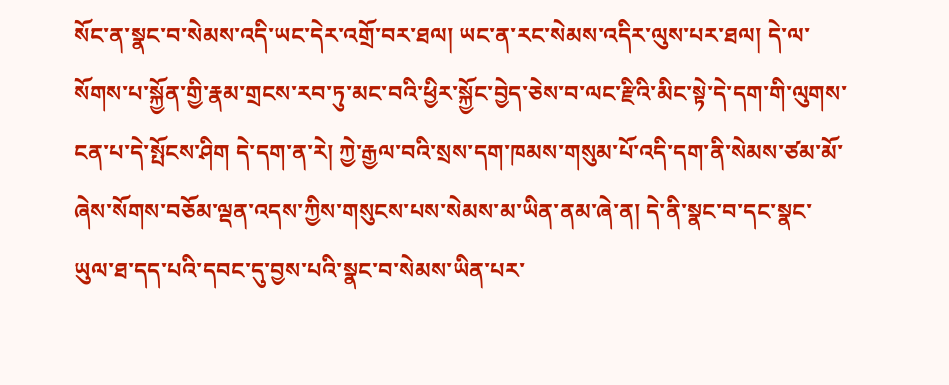སོང་ན་སྣང་བ་སེམས་འདི་ཡང་དེར་འགྲོ་བར་ཐལ། ཡང་ན་རང་སེམས་འདིར་ལུས་པར་ཐལ། དེ་ལ་སོགས་པ་སྐྱོན་གྱི་རྣམ་གྲངས་རབ་ཏུ་མང་བའི་ཕྱིར་སྐྱོང་བྱེད་ཅེས་བ་ལང་རྫིའི་མིང་སྟེ་དེ་དག་གི་ལུགས་ངན་པ་དེ་སྤོངས་ཤིག དེ་དག་ན་རེ། ཀྱེ་རྒྱལ་བའི་སྲས་དག་ཁམས་གསུམ་པོ་འདི་དག་ནི་སེམས་ཙམ་མོ་ཞེས་སོགས་བཅོམ་ལྡན་འདས་ཀྱིས་གསུངས་པས་སེམས་མ་ཡིན་ནམ་ཞེ་ན། དེ་ནི་སྣང་བ་དང་སྣང་ཡུལ་ཐ་དད་པའི་དབང་དུ་བྱས་པའི་སྣང་བ་སེམས་ཡིན་པར་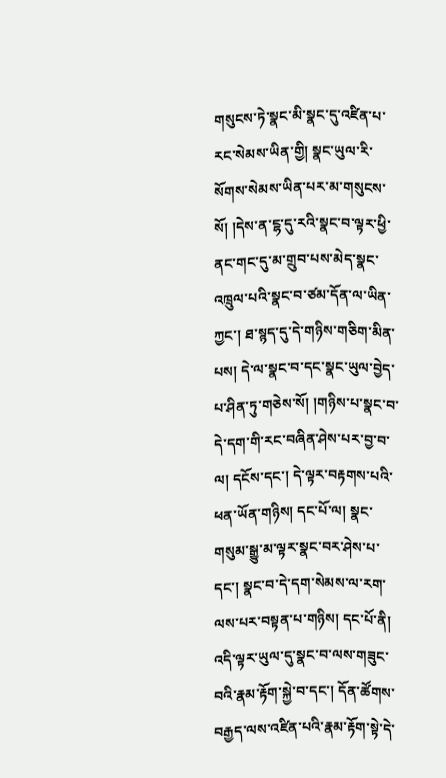གསུངས་ཏེ་སྣང་མི་སྣང་དུ་འཛིན་པ་རང་སེམས་ཡིན་གྱི། སྣང་ཡུལ་རི་སོགས་སེམས་ཡིན་པར་མ་གསུངས་སོ། །དེས་ན་ངྷ་དུ་རའི་སྣང་བ་ལྟར་ཕྱི་ནང་གང་དུ་མ་གྲུབ་པས་མེད་སྣང་འཁྲུལ་པའི་སྣང་བ་ཙམ་དོན་ལ་ཡིན་ཀྱང་། ཐ་སྙད་དུ་དེ་གཉིས་གཅིག་མིན་པས། དེ་ལ་སྣང་བ་དང་སྣང་ཡུལ་བྱེད་པ་ཤིན་ཏུ་གཅེས་སོ། །གཉིས་པ་སྣང་བ་དེ་དག་གི་རང་བཞིན་ཤེས་པར་བྱ་བ་ལ། དངོས་དང་། དེ་ལྟར་བརྟགས་པའི་ཕན་ཡོན་གཉིས། དང་པོ་ལ། སྣང་གསུམ་སྒྱུ་མ་ལྟར་སྣང་བར་ཤེས་པ་དང་། སྣང་བ་དེ་དག་སེམས་ལ་རག་ལས་པར་བསྟན་པ་གཉིས། དང་པོ་ནི། འདི་ལྟར་ཡུལ་དུ་སྣང་བ་ལས་གཟུང་བའི་རྣམ་རྟོག་སྐྱེ་བ་དང་། དོན་ཚོགས་བརྒྱད་ལས་འཛིན་པའི་རྣམ་རྟོག་སྟེ་དེ་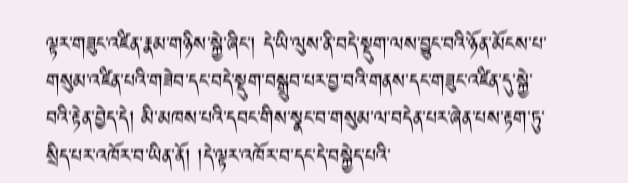ལྟར་གཟུང་འཛིན་རྣམ་གཉིས་སྐྱེ་ཞིང་། དེ་ཡི་ལུས་ནི་བདེ་སྡུག་ལས་བྱུང་བའི་ཉོན་མོངས་པ་གསུམ་འཛིན་པའི་གཟེབ་དང་བདེ་སྡུག་བསྒྲུབ་པར་བྱ་བའི་གནས་དང་གཟུང་འཛིན་དུ་སྐྱེ་བའི་རྟེན་བྱེད་དེ། མི་མཁས་པའི་དབང་གིས་སྣང་བ་གསུམ་ལ་བདེན་པར་ཞེན་པས་རྟག་ཏུ་སྲིད་པར་འཁོར་བ་ཡིན་ནོ། །དེ་ལྟར་འཁོར་བ་དང་དེ་བསྐྱེད་པའི་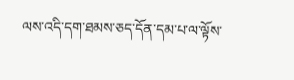ལས་འདི་དག་ཐམས་ཅད་དོན་དམ་པ་ལ་ལྟོས་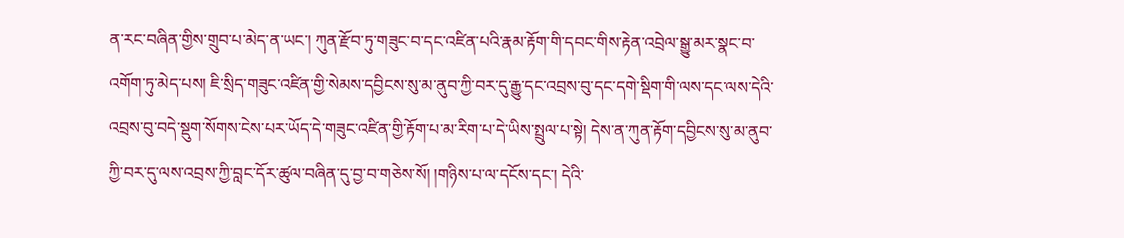ན་རང་བཞིན་གྱིས་གྲུབ་པ་མེད་ན་ཡང་། ཀུན་རྫོབ་ཏུ་གཟུང་བ་དང་འཛིན་པའི་རྣམ་རྟོག་གི་དབང་གིས་རྟེན་འབྲེལ་སྒྱུ་མར་སྣང་བ་འགོག་ཏུ་མེད་པས། ཇི་སྲིད་གཟུང་འཛིན་གྱི་སེམས་དབྱིངས་སུ་མ་ནུབ་ཀྱི་བར་དུ་རྒྱུ་དང་འབྲས་བུ་དང་དགེ་སྡིག་གི་ལས་དང་ལས་དེའི་འབྲས་བུ་བདེ་སྡུག་སོགས་ངེས་པར་ཡོད་དེ་གཟུང་འཛིན་གྱི་རྟོག་པ་མ་རིག་པ་དེ་ཡིས་སྤྲུལ་པ་སྟེ། དེས་ན་ཀུན་རྟོག་དབྱིངས་སུ་མ་ནུབ་ཀྱི་བར་དུ་ལས་འབྲས་ཀྱི་བླང་དོར་ཚུལ་བཞིན་དུ་བྱ་བ་གཅེས་སོ། །གཉིས་པ་ལ་དངོས་དང་། དེའི་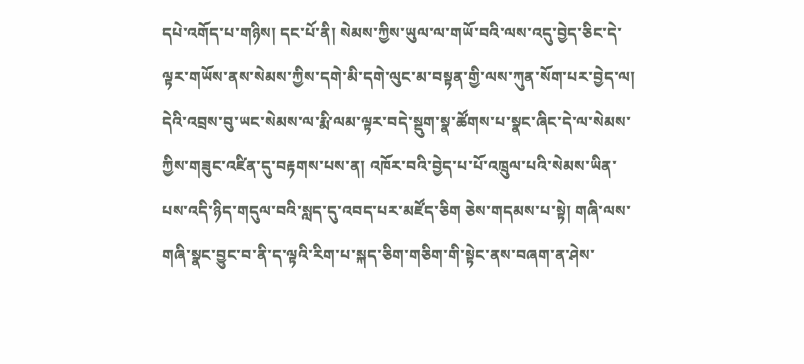དཔེ་འགོད་པ་གཉིས། དང་པོ་ནི། སེམས་ཀྱིས་ཡུལ་ལ་གཡོ་བའི་ལས་འདུ་བྱེད་ཅིང་དེ་ལྟར་གཡོས་ནས་སེམས་ཀྱིས་དགེ་མི་དགེ་ལུང་མ་བསྟན་གྱི་ལས་ཀུན་སོག་པར་བྱེད་ལ། དེའི་འབྲས་བུ་ཡང་སེམས་ལ་རྨི་ལམ་ལྟར་བདེ་སྡུག་སྣ་ཚོགས་པ་སྣང་ཞིང་དེ་ལ་སེམས་ཀྱིས་གཟུང་འཛིན་དུ་བརྟགས་པས་ན། འཁོར་བའི་བྱེད་པ་པོ་འཁྲུལ་པའི་སེམས་ཡིན་པས་འདི་ཉིད་གདུལ་བའི་སླད་དུ་འབད་པར་མཛོད་ཅིག ཅེས་གདམས་པ་སྟེ། གཞི་ལས་གཞི་སྣང་བྱུང་བ་ནི་ད་ལྟའི་རིག་པ་སྐད་ཅིག་གཅིག་གི་སྟེང་ནས་བཞག་ན་ཤེས་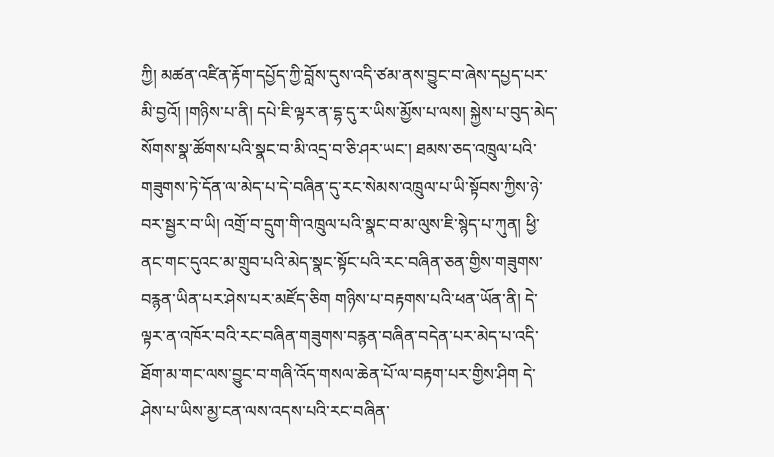ཀྱི། མཚན་འཛིན་རྟོག་དཔྱོད་ཀྱི་བློས་དུས་འདི་ཙམ་ནས་བྱུང་བ་ཞེས་དཔྱད་པར་མི་བྱའོ། །གཉིས་པ་ནི། དཔེ་ཇི་ལྟར་ན་དྷ་དུ་ར་ཡིས་མྱོས་པ་ལས། སྐྱེས་པ་བུད་མེད་སོགས་སྣ་ཚོགས་པའི་སྣང་བ་མི་འདྲ་བ་ཅི་ཤར་ཡང་། ཐམས་ཅད་འཁྲུལ་པའི་གཟུགས་ཏེ་དོན་ལ་མེད་པ་དེ་བཞིན་དུ་རང་སེམས་འཁྲུལ་པ་ཡི་སྟོབས་ཀྱིས་ཉེ་བར་སྦྱར་བ་ཡི། འགྲོ་བ་དྲུག་གི་འཁྲུལ་པའི་སྣང་བ་མ་ལུས་ཇི་སྙེད་པ་ཀུན། ཕྱི་ནང་གང་དུའང་མ་གྲུབ་པའི་མེད་སྣང་སྟོང་པའི་རང་བཞིན་ཅན་གྱིས་གཟུགས་བརྙན་ཡིན་པར་ཤེས་པར་མཛོད་ཅིག གཉིས་པ་བརྟགས་པའི་ཕན་ཡོན་ནི། དེ་ལྟར་ན་འཁོར་བའི་རང་བཞིན་གཟུགས་བརྙན་བཞིན་བདེན་པར་མེད་པ་འདི་ཐོག་མ་གང་ལས་བྱུང་བ་གཞི་འོད་གསལ་ཆེན་པོ་ལ་བརྟག་པར་གྱིས་ཤིག དེ་ཤེས་པ་ཡིས་མྱ་ངན་ལས་འདས་པའི་རང་བཞིན་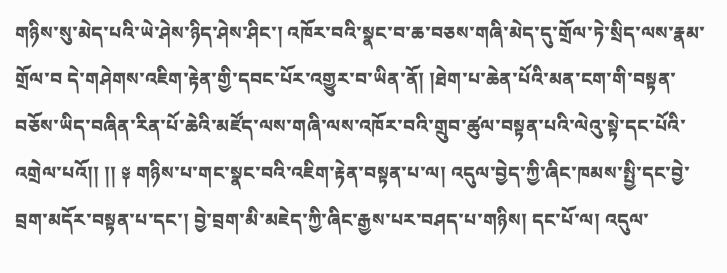གཉིས་སུ་མེད་པའི་ཡེ་ཤེས་ཉིད་ཤེས་ཤིང་། འཁོར་བའི་སྣང་བ་ཆ་བཅས་གཞི་མེད་དུ་གྲོལ་ཏེ་སྲིད་ལས་རྣམ་གྲོལ་བ དེ་གཤེགས་འཇིག་རྟེན་གྱི་དབང་པོར་འགྱུར་བ་ཡིན་ནོ། །ཐེག་པ་ཆེན་པོའི་མན་ངག་གི་བསྟན་བཅོས་ཡིད་བཞིན་རིན་པོ་ཆེའི་མཛོད་ལས་གཞི་ལས་འཁོར་བའི་གྲུབ་ཚུལ་བསྟན་པའི་ལེའུ་སྟེ་དང་པོའི་འགྲེལ་པའོ།། །། ༈ གཉིས་པ་གང་སྣང་བའི་འཇིག་རྟེན་བསྟན་པ་ལ། འདུལ་བྱེད་ཀྱི་ཞིང་ཁམས་སྤྱི་དང་བྱེ་བྲག་མདོར་བསྟན་པ་དང་། བྱེ་བྲག་མི་མཇེད་ཀྱི་ཞིང་རྒྱས་པར་བཤད་པ་གཉིས། དང་པོ་ལ། འདུལ་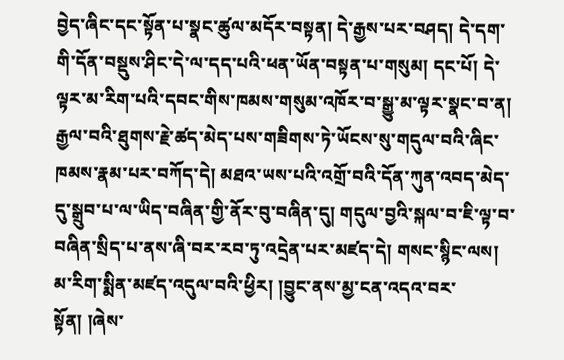བྱེད་ཞིང་དང་སྟོན་པ་སྣང་ཚུལ་མདོར་བསྟན། དེ་རྒྱས་པར་བཤད། དེ་དག་གི་དོན་བསྡུས་ཤིང་དེ་ལ་དད་པའི་ཕན་ཡོན་བསྟན་པ་གསུམ། དང་པོ། དེ་ལྟར་མ་རིག་པའི་དབང་གིས་ཁམས་གསུམ་འཁོར་བ་སྒྱུ་མ་ལྟར་སྣང་བ་ན། རྒྱལ་བའི་ཐུགས་རྗེ་ཚད་མེད་པས་གཟིགས་ཏེ་ཡོངས་སུ་གདུལ་བའི་ཞིང་ཁམས་རྣམ་པར་བཀོད་དེ། མཐའ་ཡས་པའི་འགྲོ་བའི་དོན་ཀུན་འབད་མེད་དུ་སྒྲུབ་པ་ལ་ཡིད་བཞིན་གྱི་ནོར་བུ་བཞིན་དུ། གདུལ་བྱའི་སྐལ་བ་ཇི་ལྟ་བ་བཞིན་སྲིད་པ་ནས་ཞི་བར་རབ་ཏུ་འདྲེན་པར་མཛད་དེ། གསང་སྙིང་ལས། མ་རིག་སྨིན་མཛད་འདུལ་བའི་ཕྱིར། །བྱུང་ནས་མྱ་ངན་འདའ་བར་སྟོན། །ཞེས་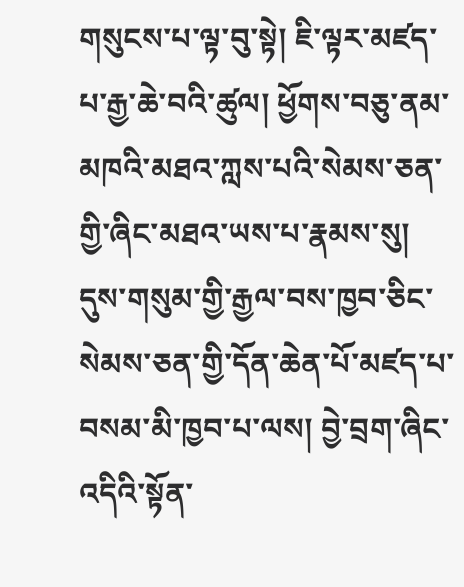གསུངས་པ་ལྟ་བུ་སྟེ། ཇི་ལྟར་མཛད་པ་རྒྱ་ཆེ་བའི་ཚུལ། ཕྱོགས་བཅུ་ནམ་མཁའི་མཐའ་ཀླས་པའི་སེམས་ཅན་གྱི་ཞིང་མཐའ་ཡས་པ་རྣམས་སུ། དུས་གསུམ་གྱི་རྒྱལ་བས་ཁྱབ་ཅིང་སེམས་ཅན་གྱི་དོན་ཆེན་པོ་མཛད་པ་བསམ་མི་ཁྱབ་པ་ལས། བྱེ་བྲག་ཞིང་འདིའི་སྟོན་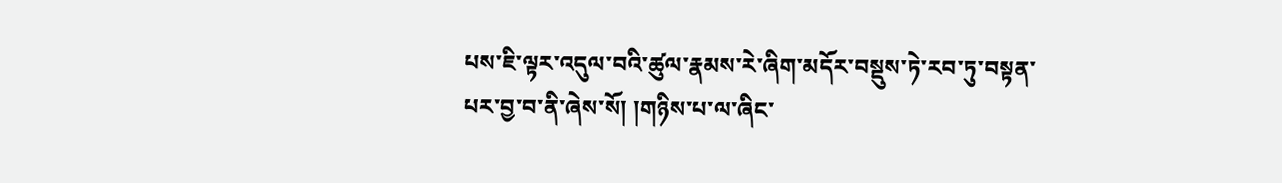པས་ཇི་ལྟར་འདུལ་བའི་ཚུལ་རྣམས་རེ་ཞིག་མདོར་བསྡུས་ཏེ་རབ་ཏུ་བསྟན་པར་བྱ་བ་ནི་ཞེས་སོ། །གཉིས་པ་ལ་ཞིང་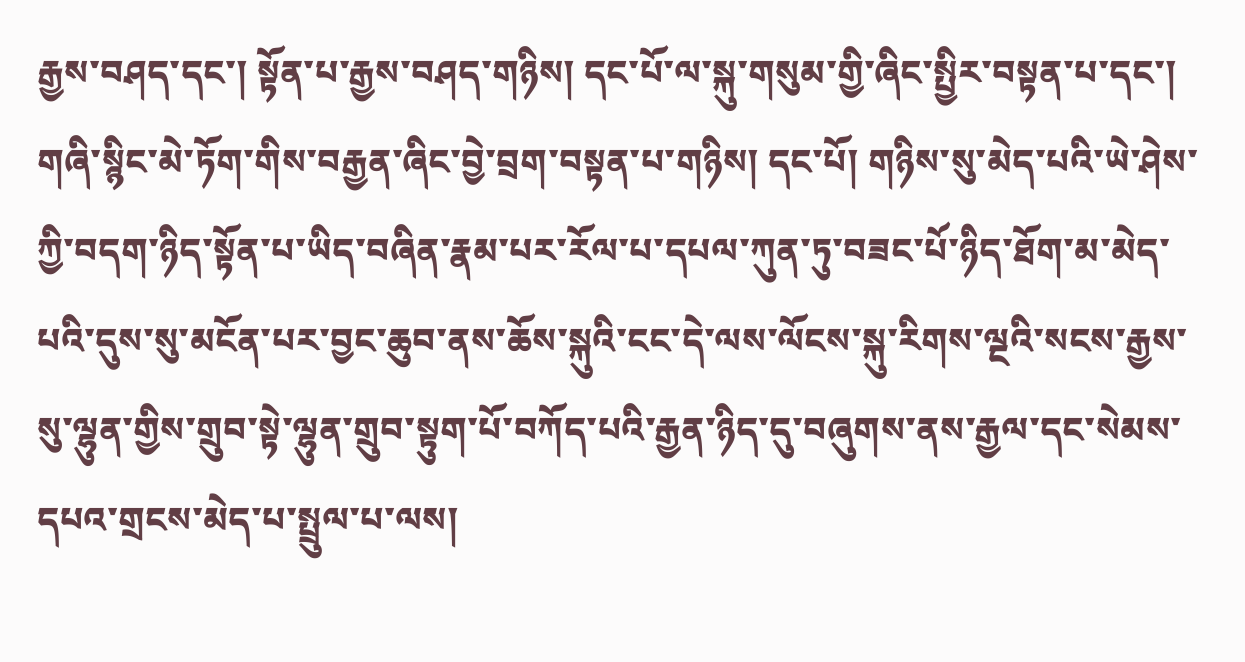རྒྱས་བཤད་དང་། སྟོན་པ་རྒྱས་བཤད་གཉིས། དང་པོ་ལ་སྐུ་གསུམ་གྱི་ཞིང་སྤྱིར་བསྟན་པ་དང་། གཞི་སྙིང་མེ་ཏོག་གིས་བརྒྱན་ཞིང་བྱེ་བྲག་བསྟན་པ་གཉིས། དང་པོ། གཉིས་སུ་མེད་པའི་ཡེ་ཤེས་ཀྱི་བདག་ཉིད་སྟོན་པ་ཡིད་བཞིན་རྣམ་པར་རོལ་པ་དཔལ་ཀུན་ཏུ་བཟང་པོ་ཉིད་ཐོག་མ་མེད་པའི་དུས་སུ་མངོན་པར་བྱང་ཆུབ་ནས་ཆོས་སྐུའི་ངང་དེ་ལས་ལོངས་སྐུ་རིགས་ལྔའི་སངས་རྒྱས་སུ་ལྷུན་གྱིས་གྲུབ་སྟེ་ལྷུན་གྲུབ་སྟུག་པོ་བཀོད་པའི་རྒྱན་ཉིད་དུ་བཞུགས་ནས་རྒྱལ་དང་སེམས་དཔའ་གྲངས་མེད་པ་སྤྲུལ་པ་ལས།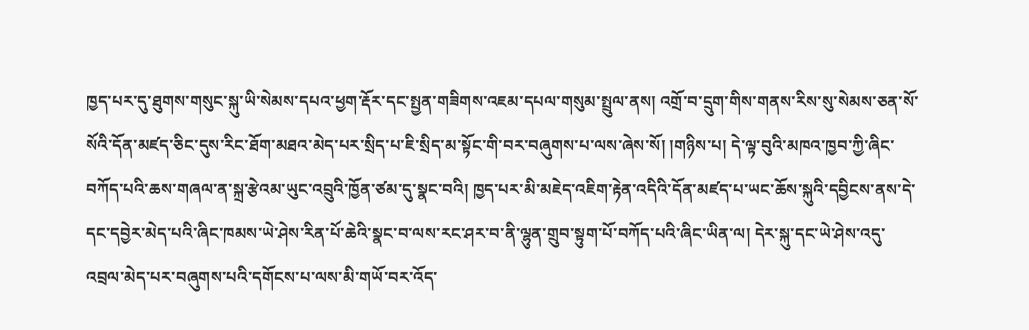ཁྱད་པར་དུ་ཐུགས་གསུང་སྐུ་ཡི་སེམས་དཔའ་ཕྱག་རྡོར་དང་སྤྱན་གཟིགས་འཇམ་དཔལ་གསུམ་སྤྲུལ་ནས། འགྲོ་བ་དྲུག་གིས་གནས་རིས་སུ་སེམས་ཅན་སོ་སོའི་དོན་མཛད་ཅིང་དུས་རིང་ཐོག་མཐའ་མེད་པར་སྲིད་པ་ཇི་སྲིད་མ་སྟོང་གི་བར་བཞུགས་པ་ལས་ཞེས་སོ། །གཉིས་པ། དེ་ལྟ་བུའི་མཁའ་ཁྱབ་ཀྱི་ཞིང་བཀོད་པའི་ཆས་གཞལ་ན་སྐྲ་རྩེའམ་ཡུང་འབྲུའི་ཁྱོན་ཙམ་དུ་སྣང་བའི། ཁྱད་པར་མི་མཇེད་འཇིག་རྟེན་འདིའི་དོན་མཛད་པ་ཡང་ཆོས་སྐུའི་དབྱིངས་ནས་དེ་དང་དབྱེར་མེད་པའི་ཞིང་ཁམས་ཡེ་ཤེས་རིན་པོ་ཆེའི་སྣང་བ་ལས་རང་ཤར་བ་ནི་ལྷུན་གྲུབ་སྟུག་པོ་བཀོད་པའི་ཞིང་ཡིན་ལ། དེར་སྐུ་དང་ཡེ་ཤེས་འདུ་འབྲལ་མེད་པར་བཞུགས་པའི་དགོངས་པ་ལས་མི་གཡོ་བར་འོད་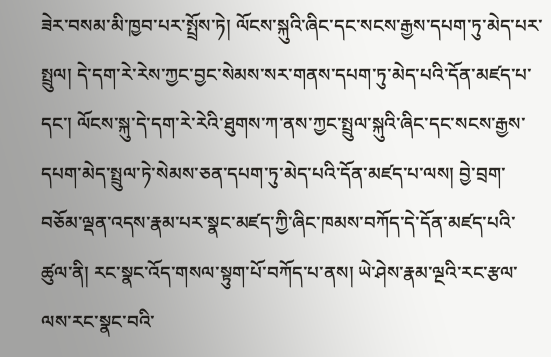ཟེར་བསམ་མི་ཁྱབ་པར་སྤྲོས་ཏེ། ལོངས་སྐུའི་ཞིང་དང་སངས་རྒྱས་དཔག་ཏུ་མེད་པར་སྤྲུལ། དེ་དག་རེ་རེས་ཀྱང་བྱང་སེམས་སར་གནས་དཔག་ཏུ་མེད་པའི་དོན་མཛད་པ་དང་། ལོངས་སྐུ་དེ་དག་རེ་རེའི་ཐུགས་ཀ་ནས་ཀྱང་སྤྲུལ་སྐུའི་ཞིང་དང་སངས་རྒྱས་དཔག་མེད་སྤྲུལ་ཏེ་སེམས་ཅན་དཔག་ཏུ་མེད་པའི་དོན་མཛད་པ་ལས། བྱེ་བྲག་བཅོམ་ལྡན་འདས་རྣམ་པར་སྣང་མཛད་ཀྱི་ཞིང་ཁམས་བཀོད་དེ་དོན་མཛད་པའི་ཚུལ་ནི། རང་སྣང་འོད་གསལ་སྟུག་པོ་བཀོད་པ་ནས། ཡེ་ཤེས་རྣམ་ལྔའི་རང་རྩལ་ལས་རང་སྣང་བའི་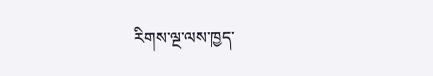རིགས་ལྔ་ལས་ཁྱད་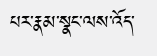པར་རྣམ་སྣང་ལས་འོད་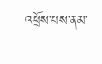འཕྲོས་པས་ནམ་